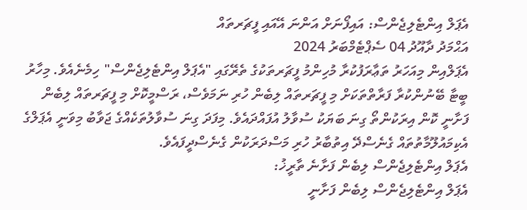އެޕަލް އިންޓެލިޖެންސް: އައިފޯނަށް އަންނަ އޭއައި ފީޗަރތައް
އަޙްމަދު ދާއޫދު 04 ސެޕްޓެމްބަރު 2024
އެޕަލްއިން މިއަހަރު ތަޢާރަފުކުރާ މުހިންމު ފީޗަރތަކުގެ ތެރޭގައި "އެޕަލް އިންޓެލިޖެންސް" ހިމެނެއެވެ. މިހާރު ބީޓާ ބޭނުންކުރާ ފަރާތްތަކަށް މި ފީޗަރތައް ލިބެން ހުރި ނަމަވެސް، ރަސްމީކޮށް މި ފީޗަރތައް ލިބެން ފަށާނީ ކޮން އިރަކުންތޯ ގިނަ ބަޔަކު ސުވާލު އުފައްދައެވެ. މިފަދަ ގިނަ ސުވާލުތަކެއްގެ ޖަވާބު މިވަނީ އެޕަލްގެ އެކިމައުލޫމާތުތައް ގެނެސްދޭ އިތުބާރު ހުރި މަސްދަރަކުން ގެނެސްދީފައެވެ.
އެޕަލް އިންޓެލިޖެންސް ލިބެން ފަށާނެ ތާރީޚު:
އެޕަލް އިންޓެލިޖެންސް ލިބެން ފަށާނީ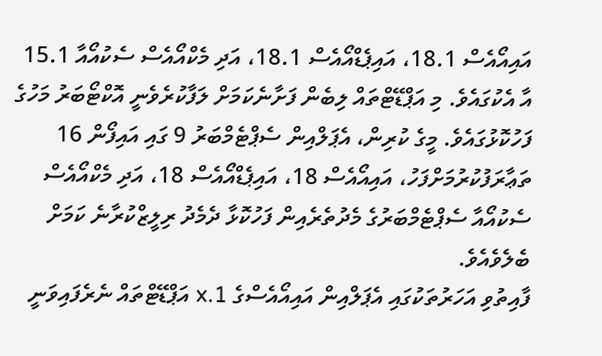އައިއޯއެސް 18.1، އައިޕެޑްއޯއެސް 18.1، އަދި މެކްއޯއެސް ސެކުއޯއާ 15.1 އާ އެކުގައެވެ. މި އަޕްޑޭޓްތައް ލިބެން ފަށާނެކަމަށް ލަފާކުރެވެނީ އޮކްޓޯބަރު މަހުގެ ފަހުކޮޅުގައެވެ. މީގެ ކުރިން، އެޕަލްއިން ސެޕްޓެމްބަރު 9 ގައި އައިފޯން 16 ތަޢާރަފުކުރުމަށްފަހު، އައިއޯއެސް 18، އައިޕެޑްއޯއެސް 18، އަދި މެކްއޯއެސް ސެކުއޯއާ ސެޕްޓެމްބަރުގެ މެދުތެރެއިން ފަހުކޮޅާ ދެމެދު ރިލީޒްކުރާނެ ކަމަށް ބެލެވެއެވެ.
ފާއިތުވި އަހަރުތަކުގައި އެޕަލްއިން އައިއޯއެސްގެ x.1 އަޕްޑޭޓްތައް ނެރެފައިވަނީ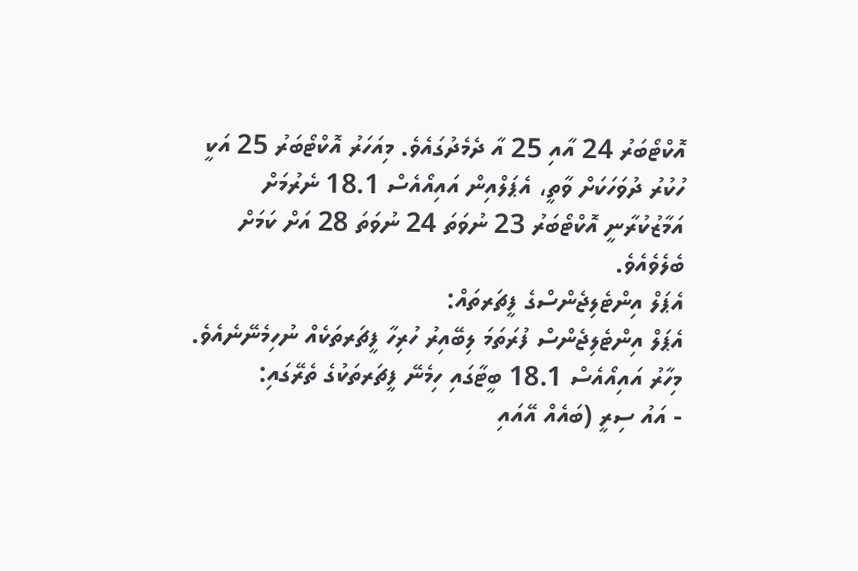އޮކްޓޯބަރު 24 އާއި 25 އާ ދެމެދުގައެވެ. މިއަހަރު އޮކްޓޯބަރު 25 އަކީ ހުކުރު ދުވަހަކަށް ވާތީ، އެޕަލްއިން އައިއޯއެސް 18.1 ނެރުމަށް އަމާޒުކުރާނީ އޮކްޓޯބަރު 23 ނުވަތަ 24 ނުވަތަ 28 އަށް ކަމަށް ބެލެވެއެވެ.
އެޕަލް އިންޓެލިޖެންސްގެ ފީޗަރތައް:
އެޕަލް އިންޓެލިޖެންސް ފުރަތަމަ ލިބޭއިރު ހުރިހާ ފީޗަރތަކެއް ނުހިމެނޭނެއެވެ. މިހާރު އައިއޯއެސް 18.1 ބީޓާގައި ހިމެނޭ ފީޗަރތަކުގެ ތެރޭގައި:
- އައު ސިރީ (ބައެއް އޭއައި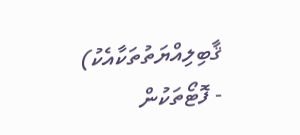ޤާބިލިއްޔަތުތަކާއެކު)
- ފޮޓޯތަކުން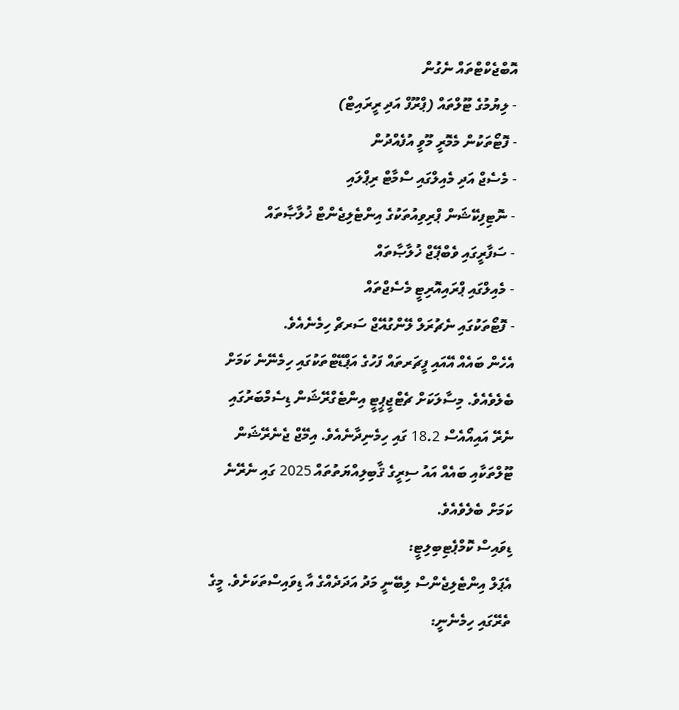އޮބްޖެކްޓްތައް ނެގުން
- ލިޔުމުގެ ޓޫލްތައް (ޕްރޫފް އަދި ރީރައިޓް)
- ފޮޓޯތަކުން މެމޮރީ މޫވީ އުފެއްދުން
- މެސެޖް އަދި މެއިލްގައި ސްމާޓް ރިޕްލައި
- ނޮޓިފިކޭޝަން ޕްރިވިއުތަކުގެ އިންޓެލިޖެންޓް ޚުލާޞާތައް
- ސަފާރީގައި ވެބްޕޭޖް ޚުލާޞާތައް
- މެއިލްގައި ޕްރައިއޮރިޓީ މެސެޖްތައް
- ފޮޓޯތަކުގައި ނެޗުރަލް ލޭންގުއޭޖް ސަރޗް ހިމެނެއެވެ.
އެހެން ބައެއް އޭއައި ފީޗަރތައް ފަހުގެ އަޕްޑޭޓްތަކުގައި ހިމެނޭނެ ކަމަށް ބެލެވެއެވެ. މިސާލަކަށް ޗެޓްޖީޕީޓީ އިންޓެގްރޭޝަން ޑިސެމްބަރުގައި ނެރޭ އައިއޯއެސް 18.2 ގައި ހިމެނިދާނެއެވެ. އިމޭޖް ޖެނެރޭޝަން ޓޫލްތަކާއި ބައެއް އައު ސިރީގެ ޤާބިލިއްޔަތުތައް 2025 ގައި ނެރޭނެ ކަމަށް ބެލެވެއެވެ.
ޑިވައިސް ކޮމްޕެޓިބިލިޓީ:
އެޕަލް އިންޓެލިޖެންސް ލިބޭނީ މަދު އަދަދެއްގެ އާ ޑިވައިސްތަކަށެވެ. މީގެ ތެރޭގައި ހިމެނެނީ: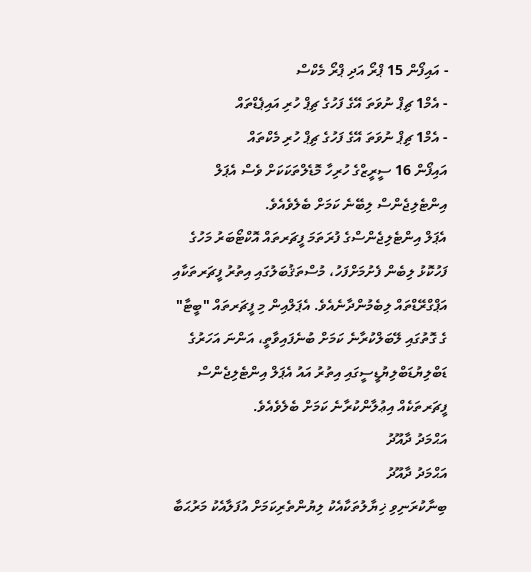- އައިފޯން 15 ޕްރޯ އަދި ޕްރޯ މެކްސް
- އެމް1 ޗިޕް ނުވަތަ އޭގެ ފަހުގެ ޗިޕް ހުރި އައިޕެޑްތައް
- އެމް1 ޗިޕް ނުވަތަ އޭގެ ފަހުގެ ޗިޕް ހުރި މެކްތައް
އައިފޯން 16 ސީރީޒްގެ ހުރިހާ މޮޑެލްތަކަކަށް ވެސް އެޕަލް އިންޓެލިޖެންސް ލިބޭނެ ކަމަށް ބެލެވެއެވެ.
އެޕަލް އިންޓެލިޖެންސްގެ ފުރަތަމަ ފީޗަރތައް އޮކްޓޯބަރު މަހުގެ ފަހުކޮޅު ލިބެން ފެށުމަށްފަހު، މުސްތަޤުބަލުގައި އިތުރު ފީޗަރތަކާއި އަޕްގްރޭޑްތައް ލިބެމުންދާނެއެވެ. އެޕަލްއިން މި ފީޗަރތައް "ބީޓާ" ގެ ގޮތުގައި ލޭބަލްކުރާނެ ކަމަށް ބުނެފައިވާތީ، އަންނަ އަހަރުގެ ޑަބްލިޔުޑަބްލިޔުޑީސީގައި އިތުރު އައު އެޕަލް އިންޓެލިޖެންސް ފީޗަރތަކެއް އިޢުލާންކުރާނެ ކަމަށް ބެލެވެއެވެ.
އަޙްމަދު ދާއޫދު
އަޙްމަދު ދާއޫދު
ބިނާކުރަނިވި ޚިޔާލުތަކާއެކު ލިޔުންތެރިކަމަށް އުފަލާއެކު މަރުޙަބާ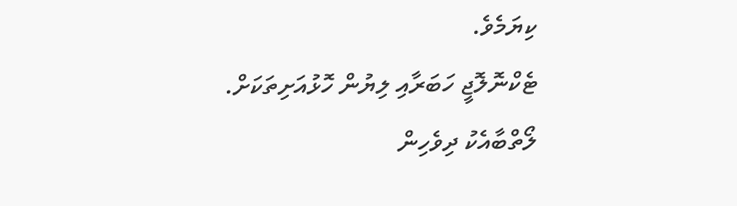ކިޔަމެވެ.
ޓެކްނޮލޮޖީ ހަބަރާއި ލިޔުން ހޮޅުއަށިތަކަށް.
ލޯތްބާއެކު ދިވެހިން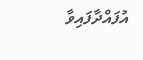އުފައްދާފައިވާ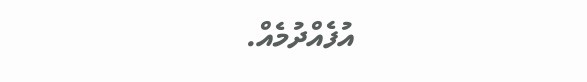އުފެއްދުމެއް.